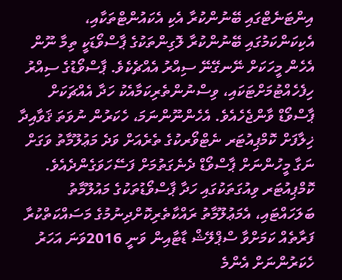އިންޓަނެޓްގައި ބޭނުންކުރާ އެކި އެކައުންޓްތަކާއި، އެކިކަންކަމުގައި ބޭނުންކުރާ ލޮގިންތަކުގެ ޕާސްވޯޑަކީ ތިމާ ނޫން އެހެން މީހަކަށް ނޭނގޭނޭ ސިއްރު އެއްޗެކެވެ. ޕާސްވޯޑުގެ ސިއްރު ހިފެހެއްޓުމަށްޓަކައި، ވިސްނުންތެރިކަމާއެކު ހަދާ އެއްޗަކަށް ޕާސްވޯޑް ވާންޖެހެއެވެ. އެހެންނޫންނަމަ، ހެކަރުން ނުވަތަ ޤަވާއިދާ ޚިލާފަށް ކޮމްޕިއުޓަރ ނެޓްވޯރކުގެ ތެރެއަށް ވަދެ މަޢުލޫމާތު ވަގަށް ނަގާ މީހުންނަށް ޕާސްވޯޑް ދެނެގަތުމަށް ފަސޭހަވަގެންދެއެވެ.
ކޮމްޕިއުޓަރ ވިއުގަތަކުގައި ހަދާ ޕާސްވޯޑުތަކުގެ މައުލޫމާތު ބަލަހައްޓައި، އެމަޢުލޫމާތު ރައްކާތެރިކޮށްދިނުމުގެ މަސައްކަތްކުރާ ފަރާތެއް ކަމަށްވާ ސްޕްލޭޝް ޑާޓާއިން ވަނީ 2016ވަނަ އަހަރު ހެކަރުންނަށް އެންމެ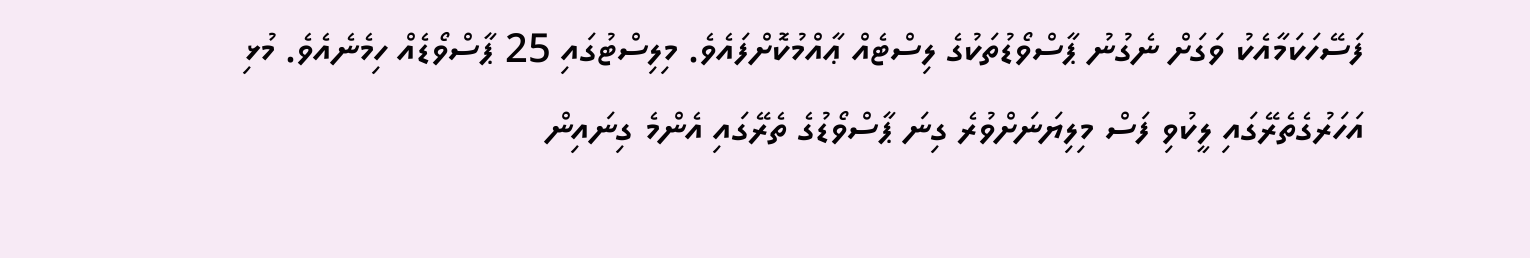ފަސޭހަކަމާއެކު ވަގަށް ނެގުނު ޕާސްވޯޑުތަކުގެ ލިސްޓެއް ޢާއްމުކޮށްފައެވެ. މިލިސްޓުގައި 25 ޕާސްވޯޑެއް ހިމެނެއެވެ. މުޅި އަހަރުގެތެރޭގައި ލީކުވި ފަސް މިލިޔަނަށްވުރެ ގިނަ ޕާސްވޯޑުގެ ތެރޭގައި އެންމެ ގިނައިން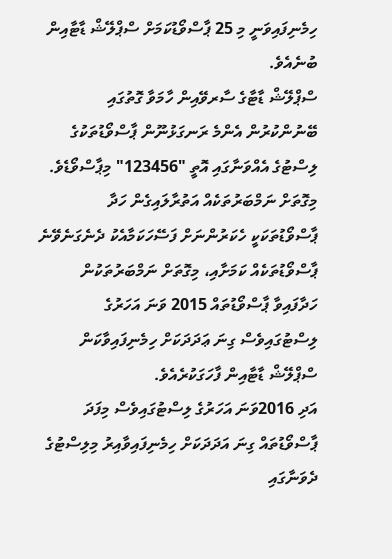ހިމެނިފައިވަނީ މި 25 ޕާސްވޯޑުކަމަށް ސްޕްލޭޝް ޑާޓާއިން ބުނެއެވެ.
ސްޕްލޭޝް ޑާޓާގެ ސާރވޭއިން ހާމަވާ ގޮތުގައި ބޭނުންކުރުން އެންމެ ރަނގަޅުނޫން ޕާސްވޯޑުތަކުގެ ލިސްޓުގެ އެއްވަނާގައި އޮތީ "123456" މިޕާސްވޯޑެވެ. މިގޮތަށް ނަމްބަރުތަކެއް އަތުރާލައިގެން ހަދާ ޕާސްވޯޑުތަކަކީ ހެކަރުންނަށް ފަސޭހަކަމާއެކު ދެނެގަނެވޭނެ ޕާސްވޯޑުތަކެއް ކަމަށާއި، މިގޮތަށް ނަމްބަރުތަކުން ހަދާފައިވާ ޕާސްވޯޑުތައް 2015 ވަނަ އަހަރުގެ ލިސްޓުގައިވެސް ގިނަ ޢަދަދަކަށް ހިމެނިފައިވާކަން ސްޕްލޭޝް ޑާޓާއިން ފާހަގަކުރެއެވެ.
އަދި 2016ވަނަ އަހަރުގެ ލިސްޓުގައިވެސް މިފަދަ ޕާސްވޯޑުތައް ގިނަ އަދަދަކަށް ހިމެނިފައިވާއިރު މިލިސްޓުގެ ދެވަނާގައި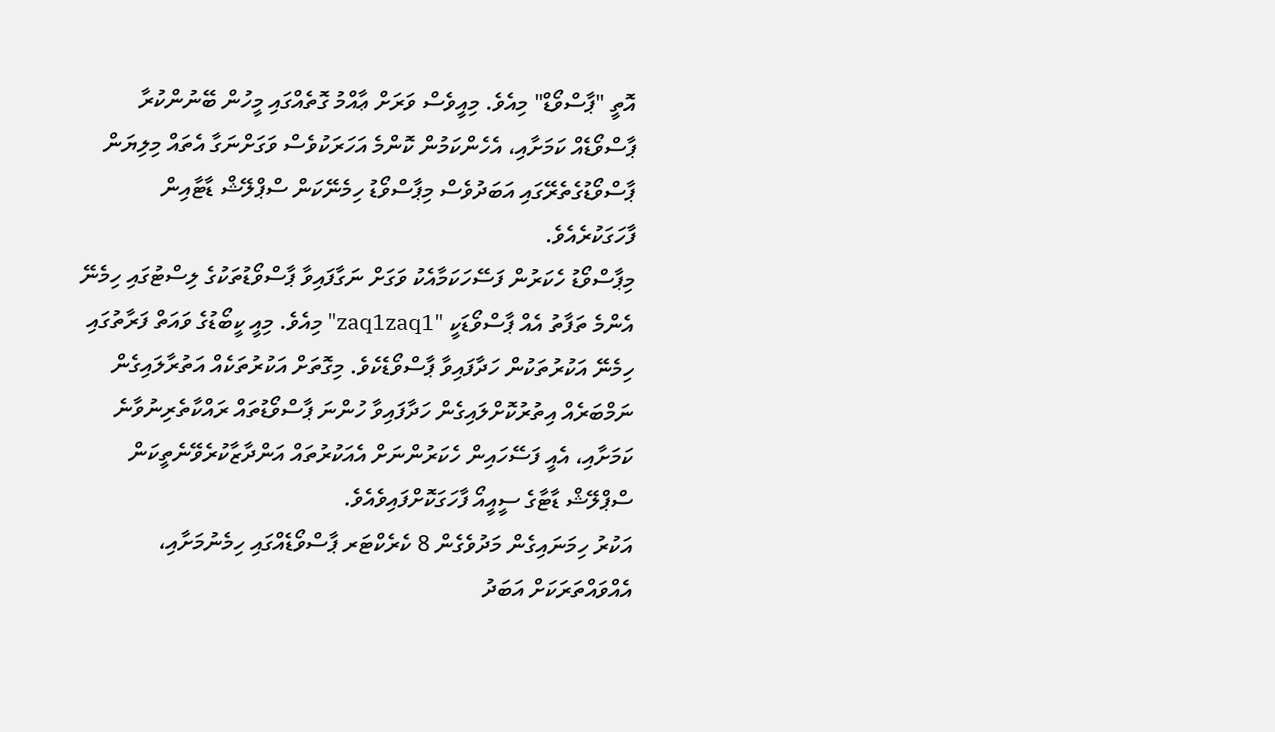އޮތީ "ޕާސްވޯޑް" މިއެވެ. މިއީވެސް ވަރަށް ޢާއްމު ގޮތެއްގައި މީހުން ބޭނުންކުރާ ޕާސްވޯޑެއް ކަމަށާއި، އެހެންކަމުން ކޮންމެ އަހަރަކުވެސް ވަގަށްނަގާ އެތައް މިލިޔަން ޕާސްވޯޑުގެތެރޭގައި އަބަދުވެސް މިޕާސްވޯޑު ހިމެނޭކަން ސްޕްލޭޝް ޑާޓާއިން ފާހަގަކުރެއެވެ.
މިޕާސްވޯޑު ހެކަރުން ފަސޭހަކަމާއެކު ވަގަށް ނަގާފައިވާ ޕާސްވޯޑުތަކުގެ ލިސްޓުގައި ހިމެނޭ އެންމެ ތަފާތު އެއް ޕާސްވޯޑަކީ "zaq1zaq1" މިއެވެ. މިއީ ކީބޯޑުގެ ވައަތް ފަރާތުގައި ހިމެނޭ އަކުރުތަކުން ހަދާފައިވާ ޕާސްވޯޑެކެވެ. މިގޮތަށް އަކުރުތަކެއް އަތުރާލައިގެން ނަމްބަރެއް އިތުރުކޮށްލައިގެން ހަދާފައިވާ ހުންނަ ޕާސްވޯޑުތައް ރައްކާތެރިނުވާނެ ކަމަށާއި، އެއީ ފަސޭހައިން ހެކަރުންނަށް އެއަކުރުތައް އަންދާޒާކުރެވޭނެތީކަން ސްޕްލޭޝް ޑާޓާގެ ސީއީއޯ ފާހަގަކޮށްފައިވެއެވެ.
އަކުރު ހިމަނައިގެން މަދުވެގެން 8 ކެރެކްޓަރ ޕާސްވޯޑެއްގައި ހިމެނުމަށާއި، އެއްވައްތަރަކަށް އަބަދު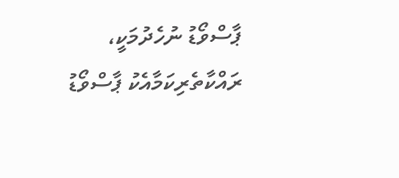ޕާސްވޯޑު ނުހެދުމަކީ، ރައްކާތެރިކަމާއެކު ޕާސްވޯޑު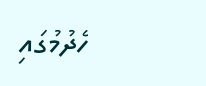ހެދުމުގައި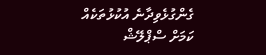ގެންގުޅެވިދާނެ އުކުޅުތަކެއް ކަމަށް ސްޕްލޭޝް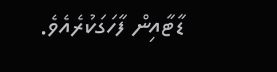ޑާޓާއިން ފާހަގަކުރެއެވެ.